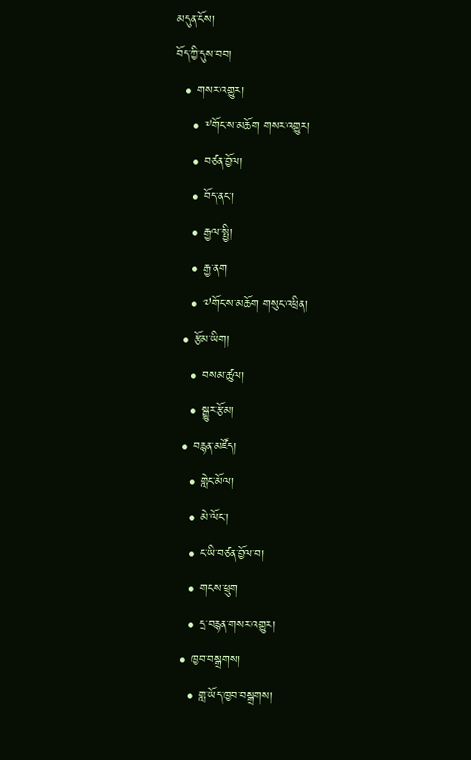མདུན་ངོས།
བོད་ཀྱི་དུས་བབ།
  • གསར་འགྱུར།
    • ༸གོང་ས་མཆོག གསར་འགྱུར།
    • བཙན་བྱོལ།
    • བོད་ནང་།
    • རྒྱལ་སྤྱི།
    • རྒྱ་ནག
    • ༧གོང་ས་མཆོག གསུང་འཕྲིན།
  • རྩོམ་ཡིག།
    • བསམ་ཚུལ།
    • སྒྱུར་རྩོམ།
  • བརྙན་མཛོད།
    • གླེང་མོལ།
    • མེ་ལོང་།
    • ང་ཡི་བཙན་བྱོལ་བ།
    • གངས་ཕྲུག
    • དྲ་བརྙན་གསར་འགྱུར།
  • ཁྱབ་བསྒྲགས།
    • གླ་ཡོད་ཁྱབ་བསྒྲགས།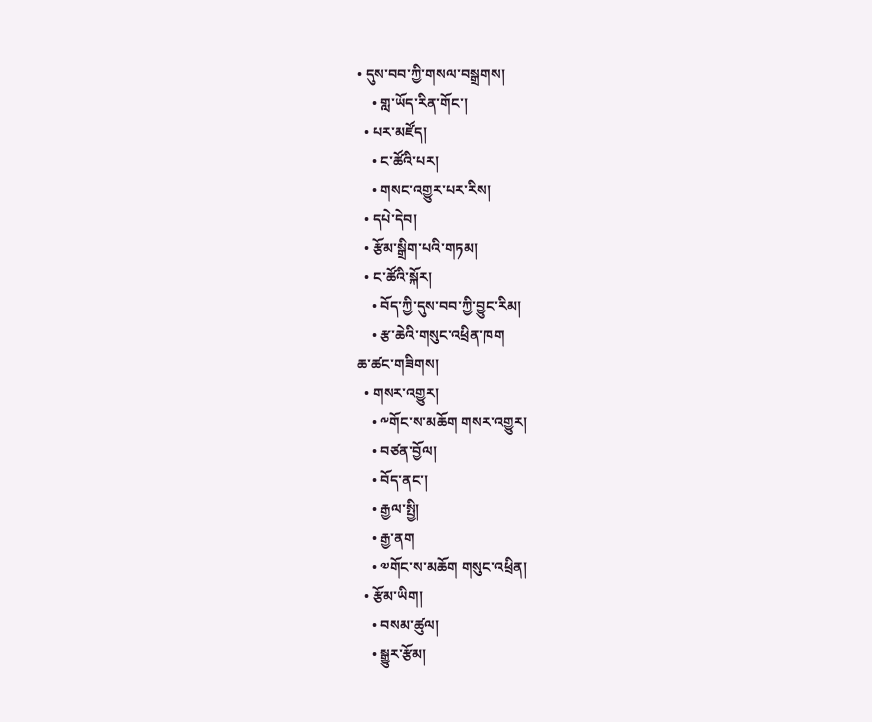• དུས་བབ་ཀྱི་གསལ་བསྒྲགས།
    • གླ་ཡོད་རིན་གོང་།
  • པར་མཛོད།
    • ང་ཚོའི་པར།
    • གསང་འགྱུར་པར་རིས།
  • དཔེ་དེབ།
  • རྩོམ་སྒྲིག་པའི་གཏམ།
  • ང་ཚོའི་སྐོར།
    • བོད་ཀྱི་དུས་བབ་ཀྱི་བྱུང་རིམ།
    • རྩ་ཆེའི་གསུང་འཕྲིན་ཁག
ཆ་ཚང་གཟིགས།
  • གསར་འགྱུར།
    • ༸གོང་ས་མཆོག གསར་འགྱུར།
    • བཙན་བྱོལ།
    • བོད་ནང་།
    • རྒྱལ་སྤྱི།
    • རྒྱ་ནག
    • ༧གོང་ས་མཆོག གསུང་འཕྲིན།
  • རྩོམ་ཡིག།
    • བསམ་ཚུལ།
    • སྒྱུར་རྩོམ།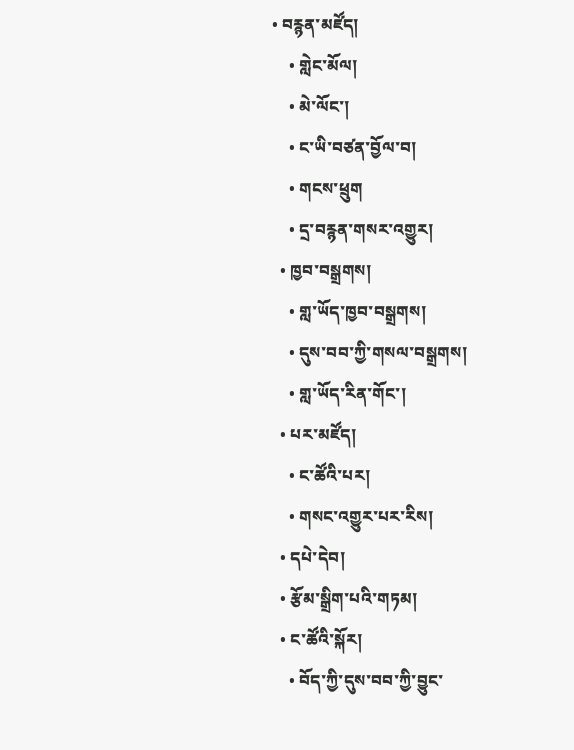• བརྙན་མཛོད།
    • གླེང་མོལ།
    • མེ་ལོང་།
    • ང་ཡི་བཙན་བྱོལ་བ།
    • གངས་ཕྲུག
    • དྲ་བརྙན་གསར་འགྱུར།
  • ཁྱབ་བསྒྲགས།
    • གླ་ཡོད་ཁྱབ་བསྒྲགས།
    • དུས་བབ་ཀྱི་གསལ་བསྒྲགས།
    • གླ་ཡོད་རིན་གོང་།
  • པར་མཛོད།
    • ང་ཚོའི་པར།
    • གསང་འགྱུར་པར་རིས།
  • དཔེ་དེབ།
  • རྩོམ་སྒྲིག་པའི་གཏམ།
  • ང་ཚོའི་སྐོར།
    • བོད་ཀྱི་དུས་བབ་ཀྱི་བྱུང་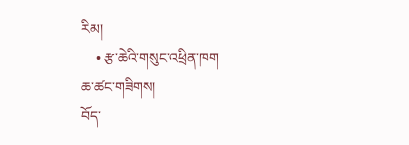རིམ།
    • རྩ་ཆེའི་གསུང་འཕྲིན་ཁག
ཆ་ཚང་གཟིགས།
བོད་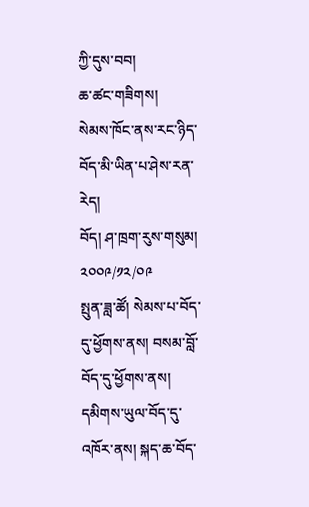ཀྱི་དུས་བབ།
ཆ་ཚང་གཟིགས།
སེམས་ཁོང་ནས་རང་ཉིད་བོད་མི་ཡིན་པ་ཤེས་རན་རེད།
བོད། ཤ་ཁྲག་རུས་གསུམ།
༢༠༠༩/༡༢/༠༩
སྤུན་ཟླ་ཚོ། སེམས་པ་བོད་དུ་ཕྱོགས་ནས། བསམ་བློ་བོད་དུ་ཕྱོགས་ནས། དམིགས་ཡུལ་བོད་དུ་འཁོར་ནས། སྐད་ཆ་བོད་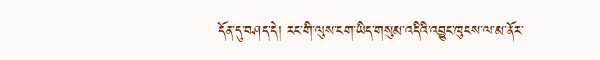དོན་དུ་བཤད་དེ། རང་གི་ལུས་ངག་ཡིད་གསུམ་འདིའི་འབྱུང་ཁུངས་ལ་མ་ནོར་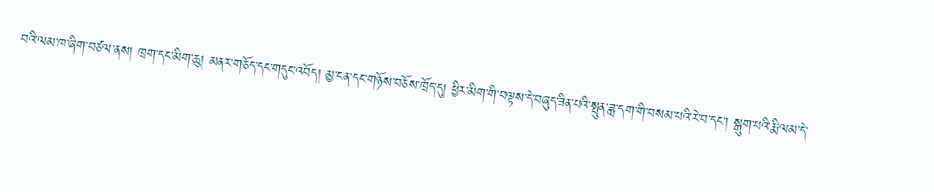བའི་ལམ་ཁ་ཞིག་བཙལ་ནས། ཁྲག་དང་མིག་ཆུ། མནར་གཅོད་དང་གདུང་འབོད། མྱ་ངན་དང་གཉོས་བཅོས་ཁྲོད་དུ། ཕྱིར་མིག་གི་བལྟས་དེ་བཞུད་ཟིན་པའི་སྤུན་ཟླ་དག་གི་བསམ་པའི་རེ་བ་དང་། སྒུག་པའི་རྨི་ལམ་དེ་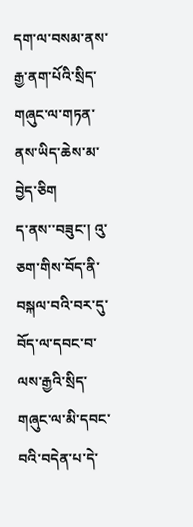དག་ལ་བསམ་ནས་རྒྱ་ནག་པོའི་སྲིད་གཞུང་ལ་གཏན་ནས་ཡིད་ཆེས་མ་བྱེད་ཅིག
ད་ནས་་བཟུང་། འུ་ཅག་གིས་བོད་ནི་བསྐལ་བའི་བར་དུ་བོད་ལ་དབང་བ་ལས་རྒྱའི་སྲིད་གཞུང་ལ་མི་དབང་བའི་བདེན་པ་དེ་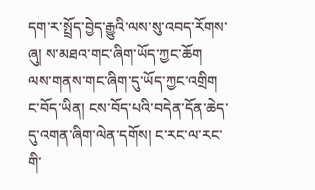དག་ར་སྤྲོད་བྱེད་རྒྱུའི་ལས་སུ་འབད་རོགས་ཞུ། ས་མཐའ་གང་ཞིག་ཡོད་ཀྱང་ཆོག ལས་གནས་གང་ཞིག་དུ་ཡོད་ཀྱང་འགྲིག ང་བོད་ཡིན། ངས་བོད་པའི་བདེན་དོན་ཆེད་དུ་འགན་ཞིག་ལེན་དགོས། ང་རང་ལ་རང་གི་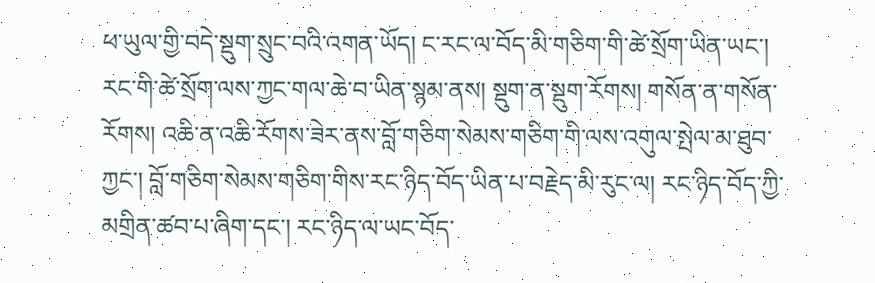ཕ་ཡུལ་གྱི་བདེ་སྡུག་སྲུང་བའི་འགན་ཡོད། ང་རང་ལ་བོད་མི་གཅིག་གི་ཚེ་སྲོག་ཡིན་ཡང་། རང་གི་ཚེ་སྲོག་ལས་ཀྱང་གལ་ཆེ་བ་ཡིན་སྙམ་ནས། སྡུག་ན་སྡུག་རོགས། གསོན་ན་གསོན་རོགས། འཆི་ན་འཆི་རོགས་ཟེར་ནས་བློ་གཅིག་སེམས་གཅིག་གི་ལས་འགུལ་སྤེལ་མ་ཐུབ་ཀྱང་། བློ་གཅིག་སེམས་གཅིག་གིས་རང་ཉིད་བོད་ཡིན་པ་བརྗེད་མི་རུང་ལ། རང་ཉིད་བོད་ཀྱི་མགྲིན་ཚབ་པ་ཞིག་དང་། རང་ཉིད་ལ་ཡང་བོད་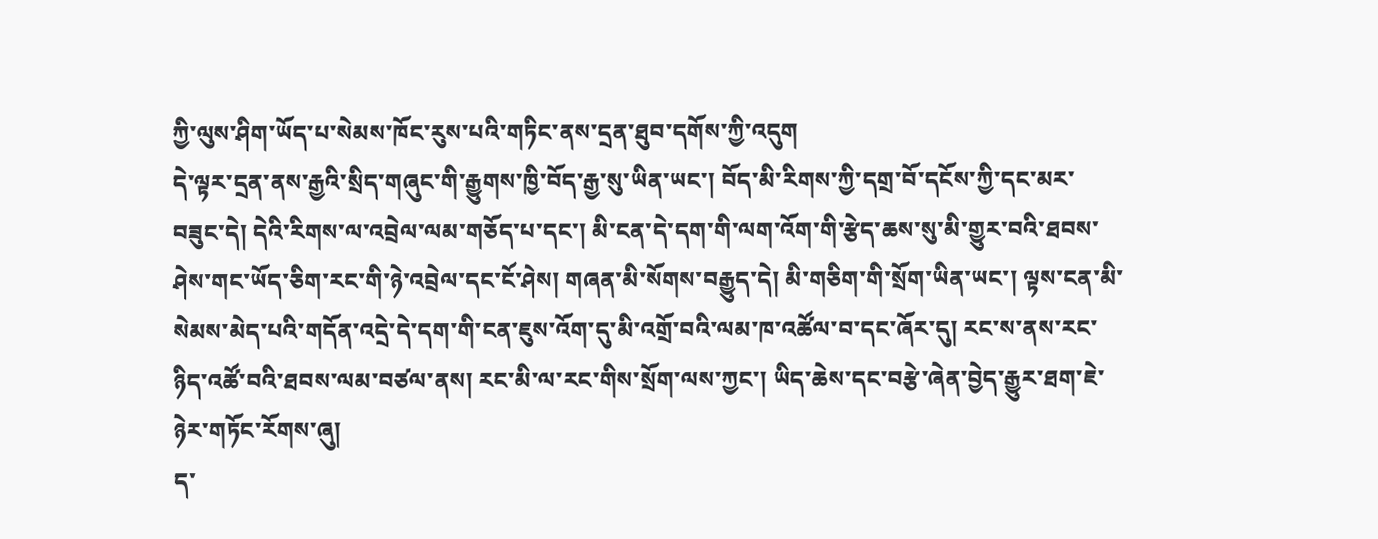ཀྱི་ལུས་ཤིག་ཡོད་པ་སེམས་ཁོང་རུས་པའི་གཏིང་ནས་དྲན་ཐུབ་དགོས་ཀྱི་འདུག
དེ་ལྟར་དྲན་ནས་རྒྱའི་སྲིད་གཞུང་གི་རྒྱུགས་ཁྱི་བོད་རྒྱ་སུ་ཡིན་ཡང་། བོད་མི་རིགས་ཀྱི་དགྲ་བོ་དངོས་ཀྱི་དང་མར་བཟུང་དེ། དེའི་རིགས་ལ་འབྲེལ་ལམ་གཅོད་པ་དང་། མི་ངན་དེ་དག་གི་ལག་འོག་གི་རྩེད་ཆས་སུ་མི་གྱུར་བའི་ཐབས་ཤེས་གང་ཡོད་ཅིག་རང་གི་ཉེ་འབྲེལ་དང་ངོ་ཤེས། གཞན་མི་སོགས་བརྒྱུད་དེ། མི་གཅིག་གི་སྲོག་ཡིན་ཡང་། ལྟས་ངན་མི་སེམས་མེད་པའི་གདོན་འདྲེ་དེ་དག་གི་ངན་ཇུས་འོག་དུ་མི་འགྲོ་བའི་ལམ་ཁ་འཚོལ་བ་དང་ཞོར་དུ། རང་ས་ནས་རང་ཉིད་འཚོ་བའི་ཐབས་ལམ་བཙལ་ནས། རང་མི་ལ་རང་གིས་སྲོག་ལས་ཀྱང་། ཡིད་ཆེས་དང་བརྩེ་ཞེན་བྱེད་རྒྱུར་ཐག་ཇེ་ཉེར་གཏོང་རོགས་ཞུ།
ད་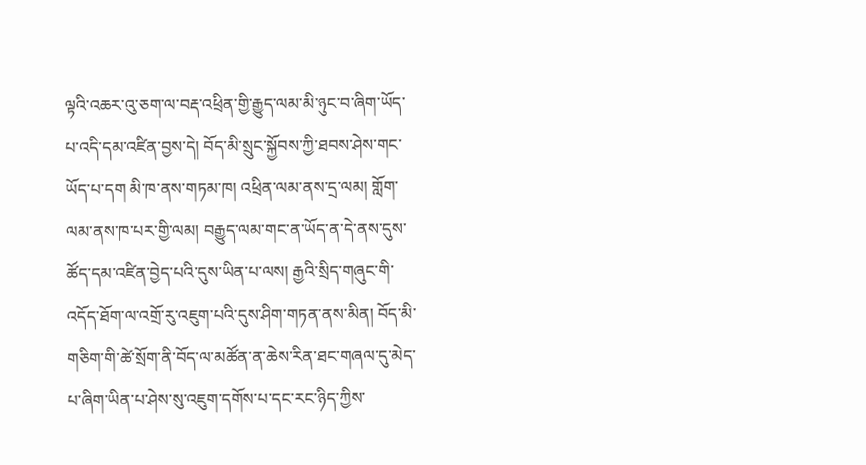ལྟའི་འཆར་འུ་ཅག་ལ་བརྡ་འཕྲིན་གྱི་རྒྱུད་ལམ་མི་ཉུང་བ་ཞིག་ཡོད་པ་འདི་དམ་འཛིན་བྱས་དེ། བོད་མི་སྲུང་སྐྱོབས་ཀྱི་ཐབས་ཤེས་གང་ཡོད་པ་དག མི་ཁ་ནས་གཏམ་ཁ། འཕྲིན་ལམ་ནས་དྲ་ལམ། གློག་ལམ་ནས་ཁ་པར་གྱི་ལམ། བརྒྱུད་ལམ་གང་ན་ཡོད་ན་དེ་ནས་དུས་ཚོད་དམ་འཛིན་བྱེད་པའི་དུས་ཡིན་པ་ལས། རྒྱའི་སྲིད་གཞུང་གི་འདོད་ཐོག་ལ་འགྲོ་རུ་འཇུག་པའི་དུས་ཤིག་གཏན་ནས་མིན། བོད་མི་གཅིག་གི་ཚེ་སྲོག་ནི་བོད་ལ་མཚོན་ན་ཆེས་རིན་ཐང་གཞལ་དུ་མེད་པ་ཞིག་ཡིན་པ་ཤེས་སུ་འཇུག་དགོས་པ་དང་རང་ཉིད་ཀྱིས་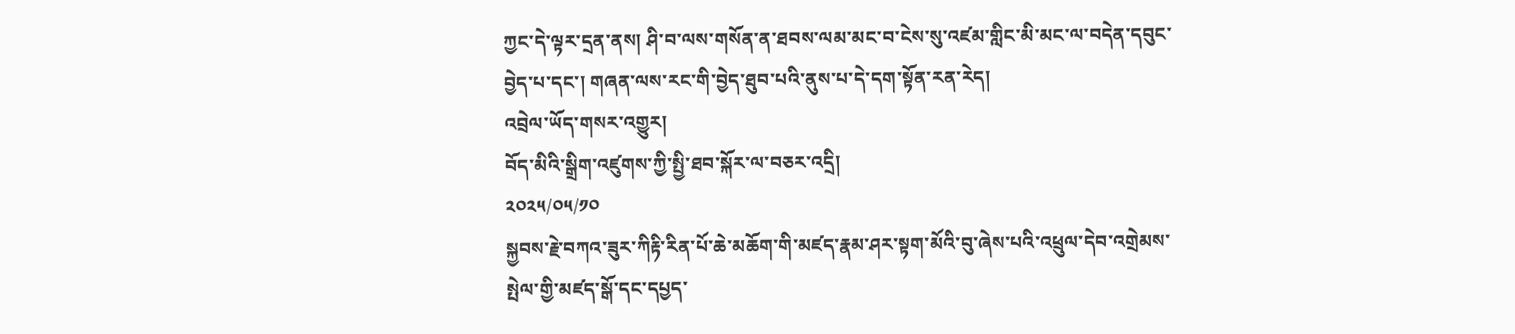ཀྱང་དེ་ལྟར་དྲན་ནས། ཤི་བ་ལས་གསོན་ན་ཐབས་ལམ་མང་བ་ངེས་སུ་འཛམ་གླིང་མི་མང་ལ་བདེན་དབུང་བྱེད་པ་དང་། གཞན་ལས་རང་གི་བྱེད་ཐུབ་པའི་ནུས་པ་དེ་དག་སྟོན་རན་རེད།
འབྲེལ་ཡོད་གསར་འགྱུར།
བོད་མིའི་སྒྲིག་འཛུགས་ཀྱི་སྤྱི་ཐབ་སྐོར་ལ་བཅར་འདྲི།
༢༠༢༥/༠༥/༡༠
སྐྱབས་རྗེ་བཀའ་ཟུར་ཀིརྟི་རིན་པོ་ཆེ་མཆོག་གི་མཛད་རྣམ་ཤར་སྟག་མོའི་བུ་ཞེས་པའི་འཕྲུལ་དེབ་འགྲེམས་སྤེལ་གྱི་མཛད་སྒོ་དང་དཔྱད་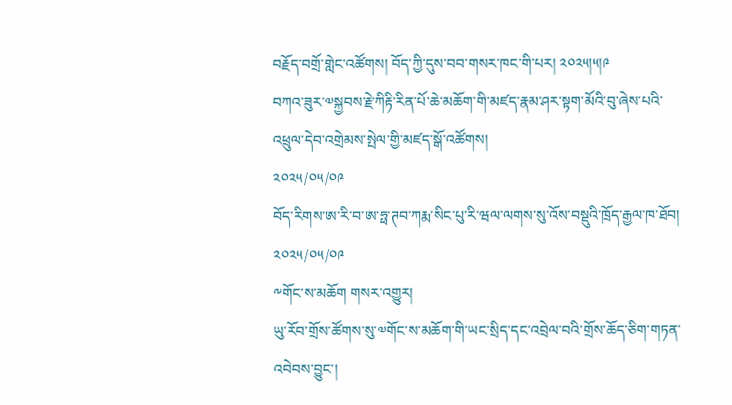བརྗོད་བགྲོ་གླེང་འཚོགས། བོད་ཀྱི་དུས་བབ་གསར་ཁང་གི་པར། ༢༠༢༥།༥།༩
བཀའ་ཟུར་༧སྐྱབས་རྗེ་ཀིརྟི་རིན་པོ་ཆེ་མཆོག་གི་མཛད་རྣམ་ཤར་སྟག་མོའི་བུ་ཞེས་པའི་འཕྲུལ་དེབ་འགྲེམས་སྤེལ་གྱི་མཛད་སྒོ་འཚོགས།
༢༠༢༥/༠༥/༠༩
བོད་རིགས་ཨ་རི་བ་ཨ་ཧྥ་ཊབ་ཀརྨ་སིང་པུ་རི་ཝལ་ལགས་སུ་འོས་བསྡུའི་ཁྲོད་རྒྱལ་ཁ་ཐོབ།
༢༠༢༥/༠༥/༠༩
༸གོང་ས་མཆོག གསར་འགྱུར།
ཡུ་རོབ་གྲོས་ཚོགས་སུ་༧གོང་ས་མཆོག་གི་ཡང་སྲིད་དང་འབྲེལ་བའི་གྲོས་ཆོད་ཅིག་གཏན་འབེབས་བྱུང་།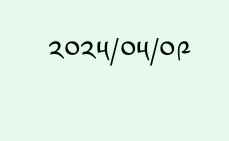༢༠༢༥/༠༥/༠༩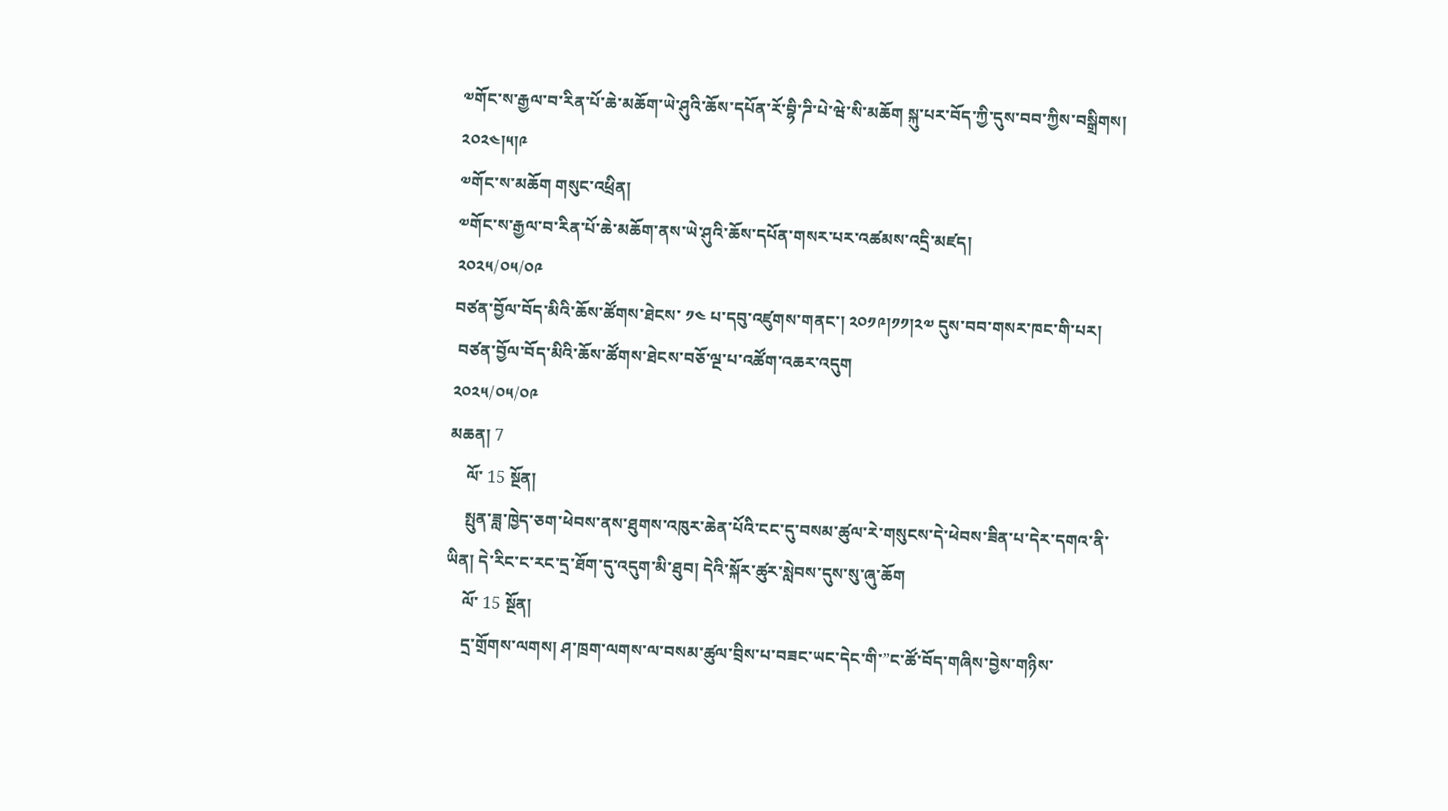༧གོང་ས་རྒྱལ་བ་རིན་པོ་ཆེ་མཆོག་ཡེ་ཤུའི་ཆོས་དཔོན་རོ་བྷི་ཌི་པེ་ཝེ་སི་མཆོག སྐུ་པར་བོད་ཀྱི་དུས་བབ་ཀྱིས་བསྒྲིགས། ༢༠༢༤།༥།༩
༧གོང་ས་མཆོག གསུང་འཕྲིན།
༧གོང་ས་རྒྱལ་བ་རིན་པོ་ཆེ་མཆོག་ནས་ཡེ་ཤུའི་ཆོས་དཔོན་གསར་པར་འཚམས་འདྲི་མཛད།
༢༠༢༥/༠༥/༠༩
བཙན་བྱོལ་བོད་མིའི་ཆོས་ཚོགས་ཐེངས་ ༡༤ པ་དབུ་འཛུགས་གནང་། ༢༠༡༩།༡༡།༢༧ དུས་བབ་གསར་ཁང་གི་པར།
 བཙན་བྱོལ་བོད་མིའི་ཆོས་ཚོགས་ཐེངས་བཅོ་ལྔ་པ་འཚོག་འཆར་འདུག
༢༠༢༥/༠༥/༠༩
མཆན། 7
    ལོ་ 15 སྔོན།
    སྤུན་ཟླ་ཁྱེད་ཅག་ཕེབས་ནས་ཐུགས་འཁུར་ཆེན་པོའི་ངང་དུ་བསམ་ཚུལ་རེ་གསུངས་དེ་ཕེབས་ཟིན་པ་དེར་དགའ་ནི་ཡིན། དེ་རིང་ང་རང་དྲ་ཐོག་དུ་འདུག་མི་ཐུབ། དེའི་སྐོར་ཚུར་སླེབས་དུས་སུ་ཞུ་ཆོག
    ལོ་ 15 སྔོན།
    དྲ་གྲོགས་ལགས། ཤ་ཁྲག་ལགས་ལ་བསམ་ཚུལ་བྲིས་པ་བཟང་ཡང་དེང་གི་”ང་ཚོ་བོད་གཞིས་བྱེས་གཉིས་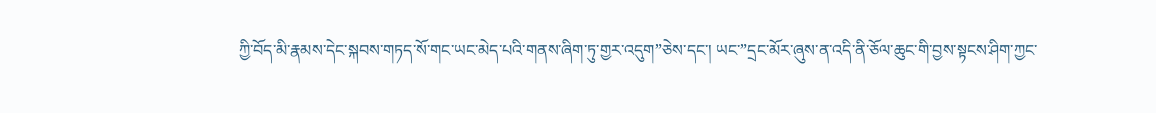ཀྱི་བོད་མི་རྣམས་དེང་སྐབས་གཏད་སོ་གང་ཡང་མེད་པའི་གནས་ཞིག་ཏུ་གྱར་འདུག”ཅེས་དང་། ཡང་”དྲང་མོར་ཞུས་ན་འདི་ནི་ཅོལ་ཆུང་གི་བྱས་སྟངས་ཤིག་ཀྱང་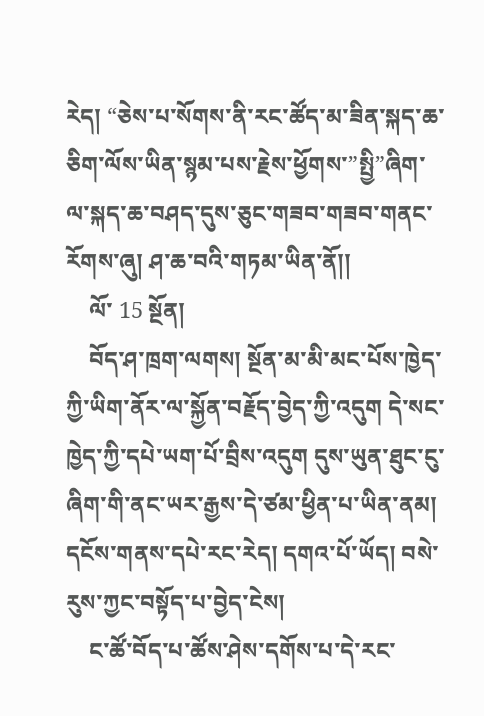རེད། “ཅེས་པ་སོགས་ནི་རང་ཚོད་མ་ཟིན་སྐད་ཆ་ཅིག་ལོས་ཡིན་སྙམ་པས་རྗེས་ཕྱོགས་”སྤྱི”ཞིག་ལ་སྐད་ཆ་བཤད་དུས་ཅུང་གཟབ་གཟབ་གནང་རོགས་ཞུ། ཤ་ཆ་བའི་གཏམ་ཡིན་ནོ།།
    ལོ་ 15 སྔོན།
    བོད་ཤ་ཁྲག་ལགས། སྔོན་མ་མི་མང་པོས་ཁྱེད་ཀྱི་ཡིག་ནོར་ལ་སྐྱོན་བརྗོད་བྱེད་ཀྱི་འདུག དེ་སང་ཁྱེད་ཀྱི་དཔེ་ཡག་པོ་བྲིས་འདུག དུས་ཡུན་ཐུང་ངུ་ཞིག་གི་ནང་ཡར་རྒྱས་དེ་ཙམ་ཕྱིན་པ་ཡིན་ནམ། དངོས་གནས་དཔེ་རང་རེད། དགའ་པོ་ཡོད། བསེ་རུས་ཀྱང་བསྟོད་པ་བྱེད་ངེས།
    ང་ཚོ་བོད་པ་ཚོས་ཤེས་དགོས་པ་དེ་རང་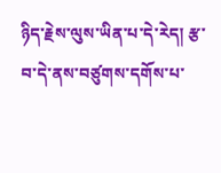ཉིད་རྗེས་ལུས་ཡིན་པ་དེ་རེད། རྩ་བ་དེ་ནས་བཙུགས་དགོས་པ་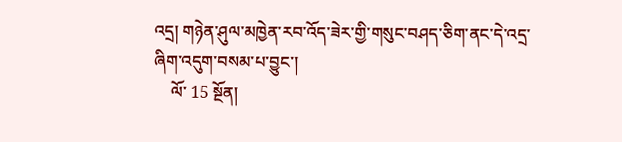འདྲ། གཉེན་ཤུལ་མཁྱེན་རབ་འོད་ཟེར་གྱི་གསུང་བཤད་ཅིག་ནང་དེ་འདྲ་ཞིག་འདུག་བསམ་པ་བྱུང་།
    ལོ་ 15 སྔོན།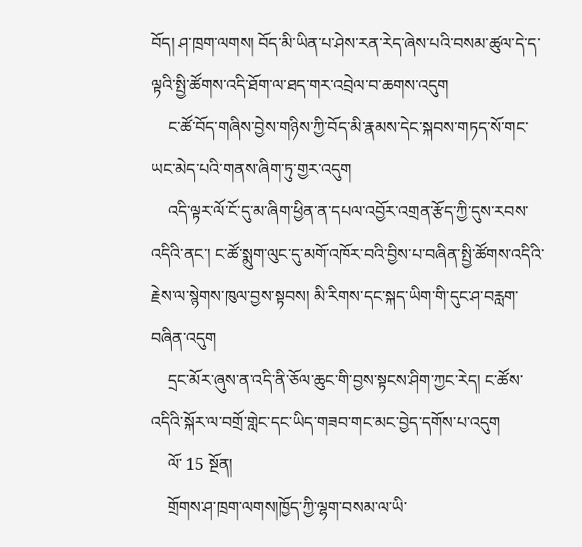བོད། ཤ་ཁྲག་ལགས། བོད་མི་ཡིན་པ་ཤེས་རན་རེད་ཞེས་པའི་བསམ་ཚུལ་དེ་ད་ལྟའི་སྤྱི་ཚོགས་འདི་ཐོག་ལ་ཐད་གར་འབྲེལ་བ་ཆགས་འདུག
    ང་ཚོ་བོད་གཞིས་བྱེས་གཉིས་ཀྱི་བོད་མི་རྣམས་དེང་སྐབས་གཏད་སོ་གང་ཡང་མེད་པའི་གནས་ཞིག་ཏུ་གྱར་འདུག
    འདི་ལྟར་ལོ་ངོ་དུ་མ་ཞིག་ཕྱིན་ན་དཔལ་འབྱོར་འགྲན་རྩོད་ཀྱི་དུས་རབས་འདིའི་ནང་། ང་ཚོ་སྨུག་ལུང་དུ་མགོ་འཁོར་བའི་བྱིས་པ་བཞིན་སྤྱི་ཚོགས་འདིའི་རྗེས་ལ་སྙེགས་ཁུལ་བྱས་སྟབས། མི་རིགས་དང་སྐད་ཡིག་གི་དུང་ཤ་བརླག་བཞིན་འདུག
    དྲང་མོར་ཞུས་ན་འདི་ནི་ཅོལ་ཆུང་གི་བྱས་སྟངས་ཤིག་ཀྱང་རེད། ང་ཚོས་འདིའི་སྐོར་ལ་བགྲོ་གླེང་དང་ཡིད་གཟབ་གང་མང་བྱེད་དགོས་པ་འདུག
    ལོ་ 15 སྔོན།
    གྲོགས་ཤ་ཁྲག་ལགས།ཁྱོད་ཀྱི་ལྷག་བསམ་ལ་ཡི་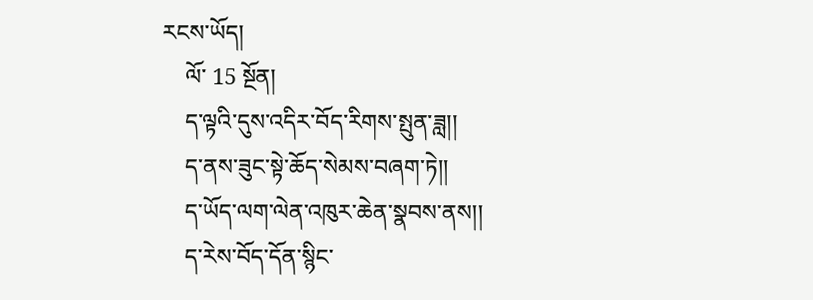རངས་ཡོད།
    ལོ་ 15 སྔོན།
    ད་ལྟའི་དུས་འདིར་བོད་རིགས་སྤུན་ཟླ།།
    ད་ནས་ཟུང་སྟེ་ཆོད་སེམས་བཞག་ཏེ།།
    ད་ཡོད་ལག་ལེན་འཁུར་ཆེན་སྣབས་ནས།།
    ད་རེས་བོད་དོན་སྙིང་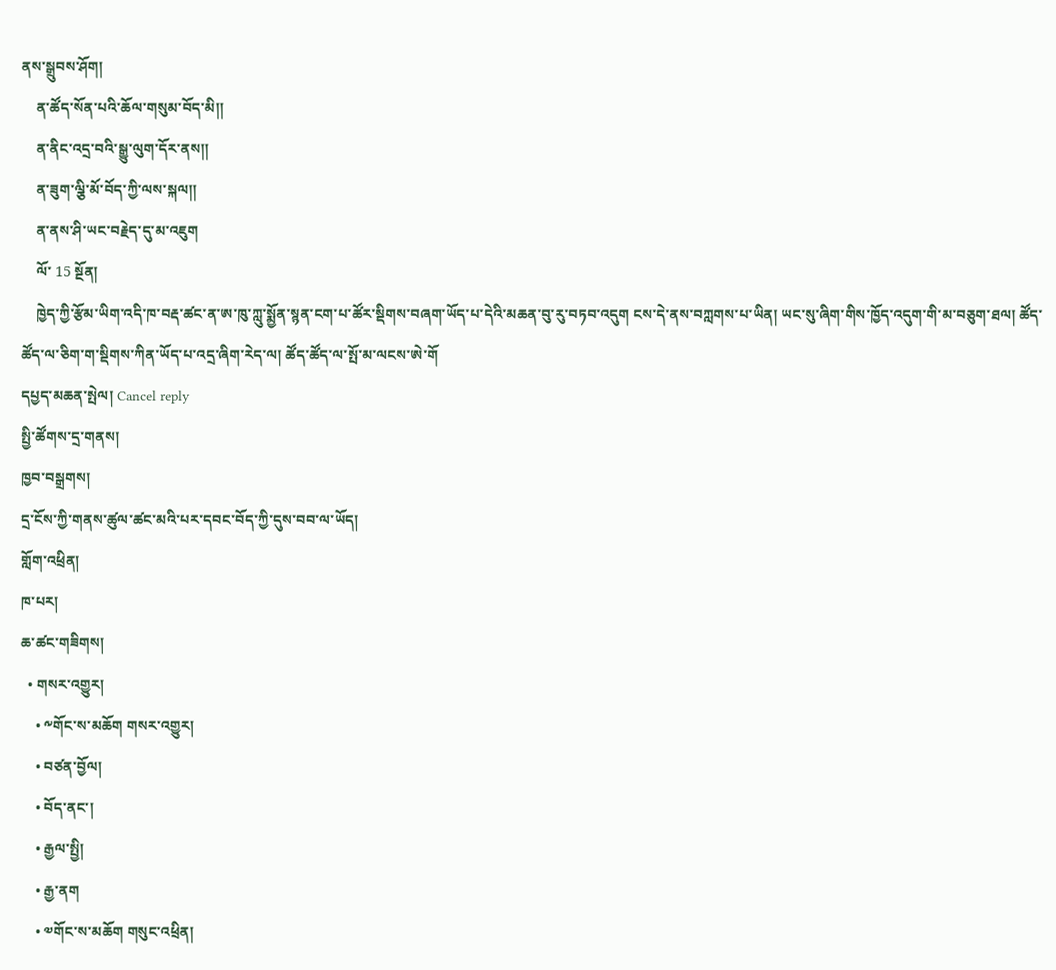ནས་སྒྲུབས་ཤོག།
    ན་ཚོད་སོན་པའི་ཆོལ་གསུམ་བོད་མི།།
    ན་ནིང་འདྲ་བའི་སྒྱུ་ལུག་དོར་ནས།།
    ན་ཟུག་ལྕི་མོ་བོད་ཀྱི་ལས་སྐལ།།
    ན་ནས་ཤི་ཡང་བརྗེད་དུ་མ་འཇུག
    ལོ་ 15 སྔོན།
    ཁྱེད་ཀྱི་རྩོམ་ཡིག་འདི་ཁ་བརྡ་ཚང་ན་ཨ་ཁུ་ཀླུ་སྨྱོན་སྙན་ངག་པ་ཚོར་སྡིགས་བཞག་ཡོད་པ་དེའི་མཆན་བུ་རུ་བཏབ་འདུག ངས་དེ་ནས་བཀླགས་པ་ཡིན། ཡང་སུ་ཞིག་གིས་ཁྱོད་འདུག་གི་མ་བཅུག་ཐལ། ཚོད་ཚོད་ལ་ཅིག་ག་སྡིགས་ཀིན་ཡོད་པ་འདྲ་ཞིག་རེད་ལ། ཚོད་ཚོད་ལ་སྤོ་མ་ལངས་ཨེ་གོ
དཔྱད་མཆན་སྤེལ། Cancel reply
སྤྱི་ཚོགས་དྲ་གནས།
ཁྱབ་བསྒྲགས།
དྲ་ངོས་ཀྱི་གནས་ཚུལ་ཚང་མའི་པར་དབང་བོད་ཀྱི་དུས་བབ་ལ་ཡོད།
གློག་འཕྲིན།
ཁ་པར།
ཆ་ཚང་གཟིགས།
  • གསར་འགྱུར།
    • ༸གོང་ས་མཆོག གསར་འགྱུར།
    • བཙན་བྱོལ།
    • བོད་ནང་།
    • རྒྱལ་སྤྱི།
    • རྒྱ་ནག
    • ༧གོང་ས་མཆོག གསུང་འཕྲིན།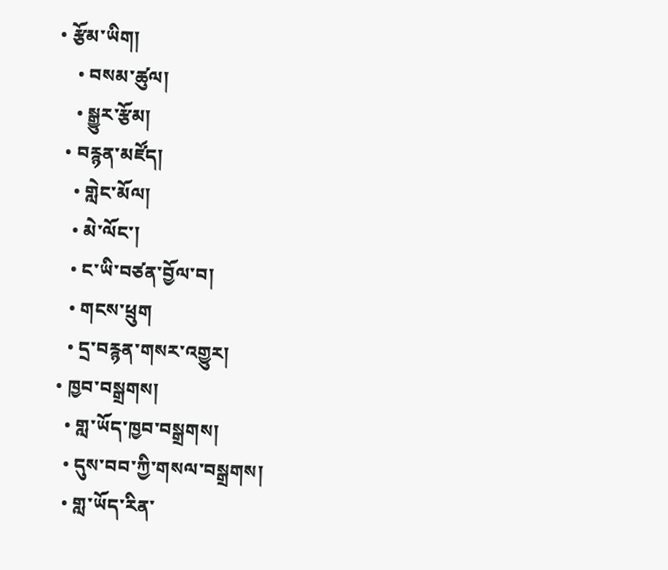• རྩོམ་ཡིག།
    • བསམ་ཚུལ།
    • སྒྱུར་རྩོམ།
  • བརྙན་མཛོད།
    • གླེང་མོལ།
    • མེ་ལོང་།
    • ང་ཡི་བཙན་བྱོལ་བ།
    • གངས་ཕྲུག
    • དྲ་བརྙན་གསར་འགྱུར།
  • ཁྱབ་བསྒྲགས།
    • གླ་ཡོད་ཁྱབ་བསྒྲགས།
    • དུས་བབ་ཀྱི་གསལ་བསྒྲགས།
    • གླ་ཡོད་རིན་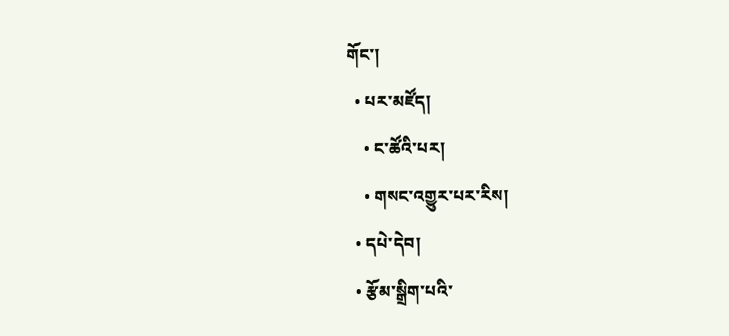གོང་།
  • པར་མཛོད།
    • ང་ཚོའི་པར།
    • གསང་འགྱུར་པར་རིས།
  • དཔེ་དེབ།
  • རྩོམ་སྒྲིག་པའི་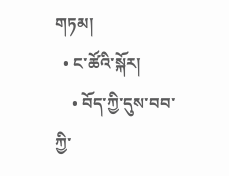གཏམ།
  • ང་ཚོའི་སྐོར།
    • བོད་ཀྱི་དུས་བབ་ཀྱི་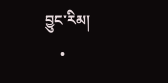བྱུང་རིམ།
    •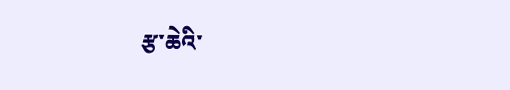རྩ་ཆེའི་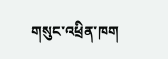གསུང་འཕྲིན་ཁག